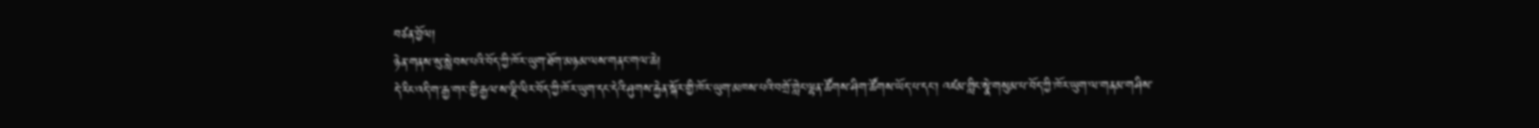བཙན་བྱོལ།
ཉེན་གནས་སུ་སླེབས་པའི་བོད་ཀྱི་ཁོར་ཡུག་ཐོག་མཉམ་ལས་གནང་གལ་ཆེ།
དེ་རིང་འདི་ག་རྒྱ་གར་གྱི་རྒྱལ་ས་ལྡི་ལིར་བོད་ཀྱི་ཁོར་ཡུག་དང་དེའི་ཤུགས་རྐྱེན་སྐོར་གྱི་ཁོར་ཡུག་མཁས་པའི་བགྲོ་གླེང་ལྷན་ཚོགས་ཤིག་ཚོགས་ཡོད་པ་དང་། འཛམ་གླིང་སྣེ་གསུམ་པ་བོད་ཀྱི་ཁོར་ཡུག་ལ་གནམ་གཤིས་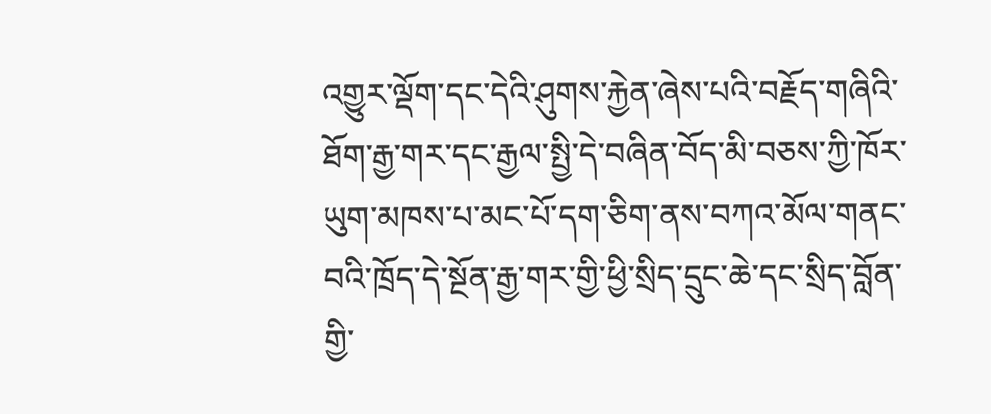འགྱུར་ལྡོག་དང་དེའི་ཤུགས་རྐྱེན་ཞེས་པའི་བརྗོད་གཞིའི་ཐོག་རྒྱ་གར་དང་རྒྱལ་སྤྱི་དེ་བཞིན་བོད་མི་བཅས་ཀྱི་ཁོར་ཡུག་མཁས་པ་མང་པོ་དག་ཅིག་ནས་བཀའ་མོལ་གནང་བའི་ཁྲོད་དེ་སྔོན་རྒྱ་གར་གྱི་ཕྱི་སྲིད་དྲུང་ཆེ་དང་སྲིད་བློན་གྱི་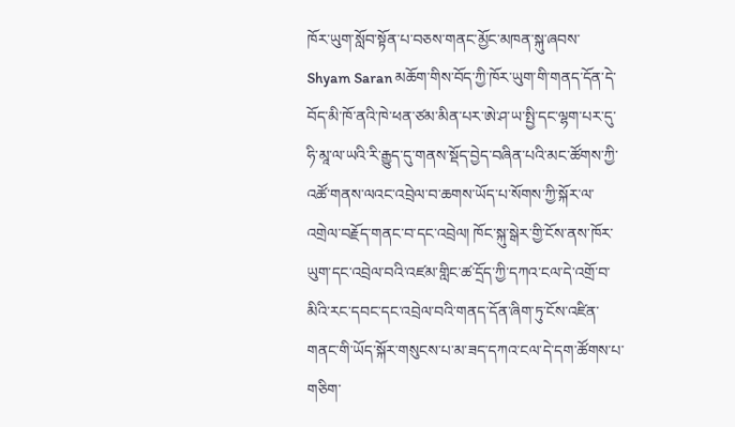ཁོར་ཡུག་སློབ་སྟོན་པ་བཅས་གནང་མྱོང་མཁན་སྐུ་ཞབས་ Shyam Saran མཆོག་གིས་བོད་ཀྱི་ཁོར་ཡུག་གི་གནད་དོན་དེ་བོད་མི་ཁོ་ནའི་ཁེ་ཕན་ཙམ་མིན་པར་ཨེ་ཤ་ཡ་སྤྱི་དང་ལྷག་པར་དུ་ཧི་མཱ་ལ་ཡའི་རི་རྒྱུད་དུ་གནས་སྡོད་བྱེད་བཞིན་པའི་མང་ཚོགས་ཀྱི་འཚོ་གནས་ལའང་འབྲེལ་བ་ཆགས་ཡོད་པ་སོགས་ཀྱི་སྐོར་ལ་འགྲེལ་བརྗོད་གནང་བ་དང་འབྲེལ། ཁོང་སྐུ་སྒེར་གྱི་ངོས་ནས་ཁོར་ཡུག་དང་འབྲེལ་བའི་འཛམ་གླིང་ཚ་དྲོད་ཀྱི་དཀའ་ངལ་དེ་འགྲོ་བ་མིའི་རང་དབང་དང་འབྲེལ་བའི་གནད་དོན་ཞིག་ཏུ་ངོས་འཛིན་གནང་གི་ཡོད་སྐོར་གསུངས་པ་མ་ཟད་དཀའ་ངལ་དེ་དག་ཚོགས་པ་གཅིག་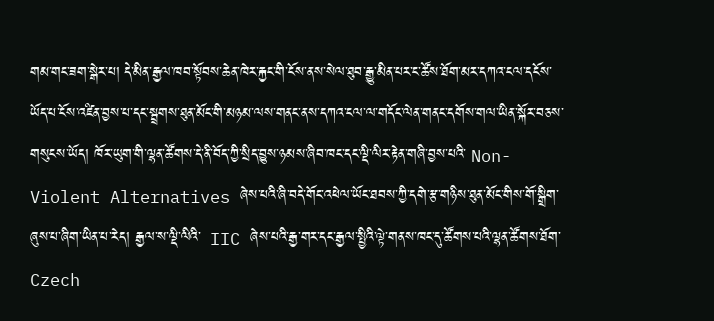གམ་གང་ཟག་སྒེར་པ། དེ་མིན་རྒྱལ་ཁབ་སྟོབས་ཆེན་ཁེར་རྐྱང་གི་ངོས་ནས་སེལ་ཐུབ་རྒྱུ་མིན་པར་ང་ཚོས་ཐོག་མར་དཀའ་ངལ་དངོས་ཡོད་པ་ངོས་འཛིན་བྱས་པ་དང་སྦྲགས་ཐུན་མོང་གི་མཉམ་ལས་གནང་ནས་དཀའ་ངལ་ལ་གདོང་ལེན་གནང་དགོས་གལ་ཡིན་སྐོར་བཅས་གསུངས་ཡོད། ཁོར་ཡུག་གི་ལྷན་ཚོགས་དེ་ནི་བོད་ཀྱི་སྲིད་བྱུས་ཉམས་ཞིབ་ཁང་དང་ལྡི་ལིར་རྟེན་གཞི་བྱས་པའི་ Non-Violent Alternatives ཞེས་པའི་ཞི་བདེ་གོང་འཕེལ་ཡོང་ཐབས་ཀྱི་དགེ་རྩ་གཉིས་ཐུན་མོང་གིས་གོ་སྒྲིག་ཞུས་པ་ཞིག་ཡིན་པ་རེད། རྒྱལ་ས་ལྡི་ལིའི་  IIC ཞེས་པའི་རྒྱ་གར་དང་རྒྱལ་སྤྱིའི་ལྟེ་གནས་ཁང་དུ་ཚོགས་པའི་ལྷན་ཚོགས་ཐོག་ Czech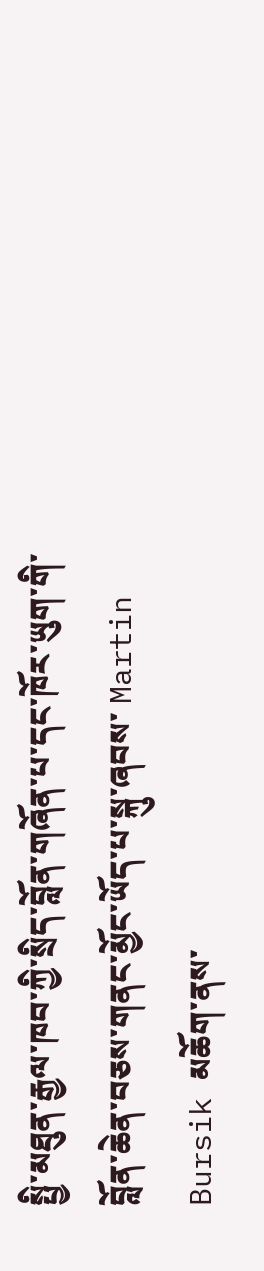སྤྱི་མཐུན་རྒྱལ་ཁབ་ཀྱི་སྲིད་བློན་གཞོན་པ་དང་ཁོར་ཡུག་གི་བློན་ཆེན་བཅས་གནང་མྱོང་ཡོད་པ་སྐུ་ཞབས་ Martin Bursik མཆོག་ནས་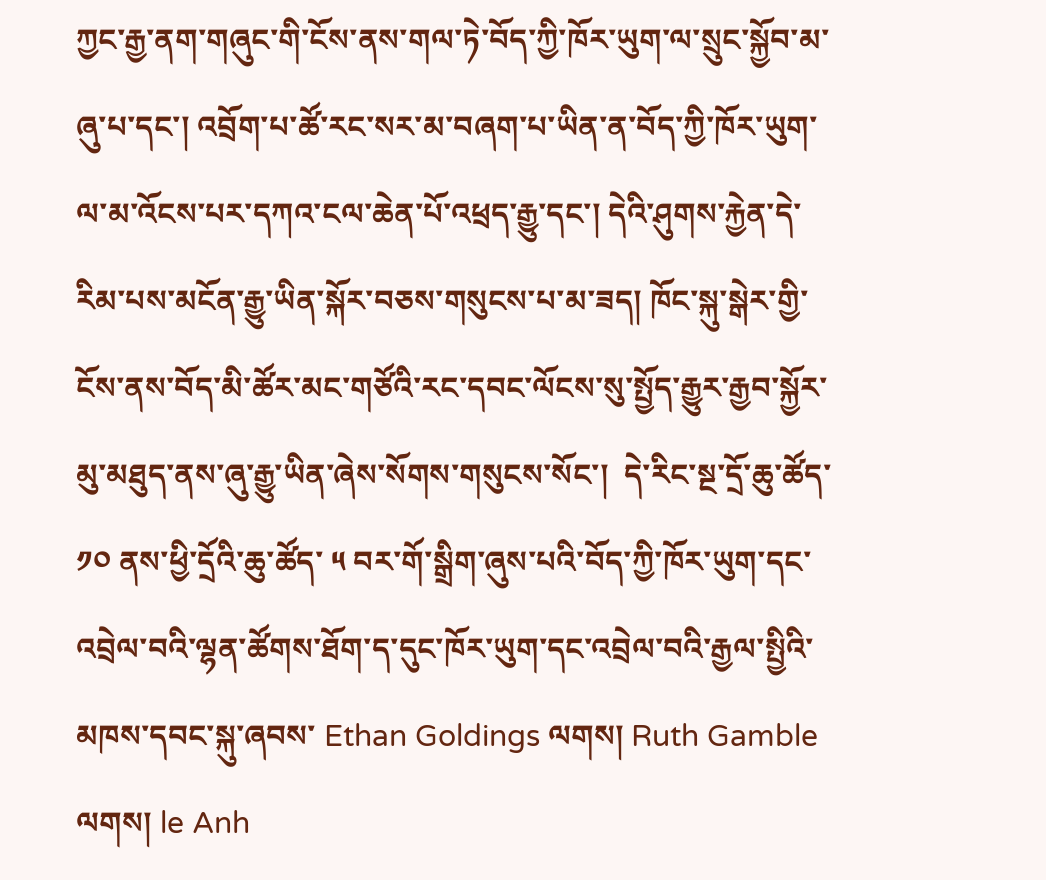ཀྱང་རྒྱ་ནག་གཞུང་གི་ངོས་ནས་གལ་ཏེ་བོད་ཀྱི་ཁོར་ཡུག་ལ་སྲུང་སྐྱོབ་མ་ཞུ་པ་དང་། འབྲོག་པ་ཚོ་རང་སར་མ་བཞག་པ་ཡིན་ན་བོད་ཀྱི་ཁོར་ཡུག་ལ་མ་འོངས་པར་དཀའ་ངལ་ཆེན་པོ་འཕྲད་རྒྱུ་དང་། དེའི་ཤུགས་རྐྱེན་དེ་རིམ་པས་མངོན་རྒྱུ་ཡིན་སྐོར་བཅས་གསུངས་པ་མ་ཟད། ཁོང་སྐུ་སྒེར་གྱི་ངོས་ནས་བོད་མི་ཚོར་མང་གཙོའི་རང་དབང་ལོངས་སུ་སྤྱོད་རྒྱུར་རྒྱབ་སྐྱོར་མུ་མཐུད་ནས་ཞུ་རྒྱུ་ཡིན་ཞེས་སོགས་གསུངས་སོང་།  དེ་རིང་སྔ་དྲོ་ཆུ་ཚོད་ ༡༠ ནས་ཕྱི་དྲོའི་ཆུ་ཚོད་ ༥ བར་གོ་སྒྲིག་ཞུས་པའི་བོད་ཀྱི་ཁོར་ཡུག་དང་འབྲེལ་བའི་ལྷན་ཚོགས་ཐོག་ད་དུང་ཁོར་ཡུག་དང་འབྲེལ་བའི་རྒྱལ་སྤྱིའི་མཁས་དབང་སྐུ་ཞབས་ Ethan Goldings ལགས། Ruth Gamble ལགས། le Anh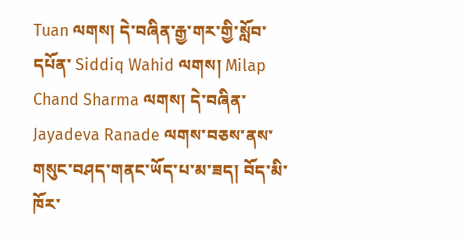Tuan ལགས། དེ་བཞིན་རྒྱ་གར་གྱི་སློབ་དཔོན་ Siddiq Wahid ལགས། Milap Chand Sharma ལགས། དེ་བཞིན་ Jayadeva Ranade ལགས་བཅས་ནས་གསུང་བཤད་གནང་ཡོད་པ་མ་ཟད། བོད་མི་ཁོར་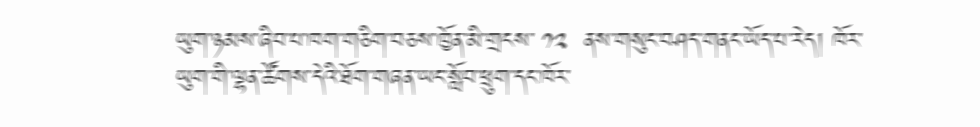ཡུག་ཉམས་ཞིབ་པ་ཁག་གཅིག་བཅས་ཁྱོན་མི་གྲངས་ ༡༢  ནས་གསུང་བཤད་གནང་ཡོད་པ་རེད། ཁོར་ཡུག་གི་ལྷན་ཚོགས་དེའི་ཐོག་གཞན་ཡང་སློབ་ཕྲུག་དང་ཁོར་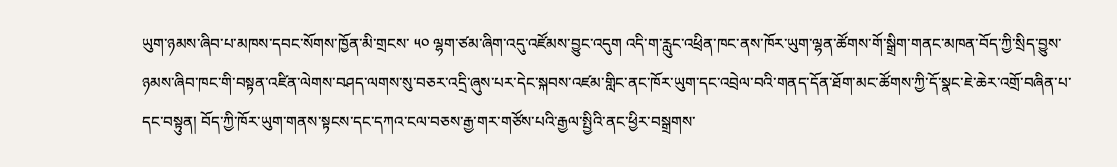ཡུག་ཉམས་ཞིབ་པ་མཁས་དབང་སོགས་ཁྱོན་མི་གྲངས་ ༥༠ ལྷག་ཙམ་ཞིག་འདུ་འཛོམས་བྱུང་འདུག འདི་ག་རླུང་འཕྲིན་ཁང་ནས་ཁོར་ཡུག་ལྷན་ཚོགས་གོ་སྒྲིག་གནང་མཁན་བོད་ཀྱི་སྲིད་བྱུས་ཉམས་ཞིབ་ཁང་གི་བསྟན་འཛིན་ལེགས་བཤད་ལགས་སུ་བཅར་འདྲི་ཞུས་པར་དེང་སྐབས་འཛམ་གླིང་ནང་ཁོར་ཡུག་དང་འབྲེལ་བའི་གནད་དོན་ཐོག་མང་ཚོགས་ཀྱི་དོ་སྣང་ཇེ་ཆེར་འགྲོ་བཞིན་པ་དང་བསྟུན། བོད་ཀྱི་ཁོར་ཡུག་གནས་སྟངས་དང་དཀའ་ངལ་བཅས་རྒྱ་གར་གཙོས་པའི་རྒྱལ་སྤྱིའི་ནང་ཕྱིར་བསྒྲགས་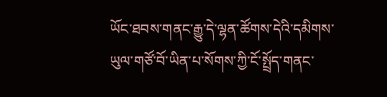ཡོང་ཐབས་གནང་རྒྱུ་དེ་ལྷན་ཚོགས་དེའི་དམིགས་ཡུལ་གཙོ་བོ་ཡིན་པ་སོགས་ཀྱི་ངོ་སྤྲོད་གནང་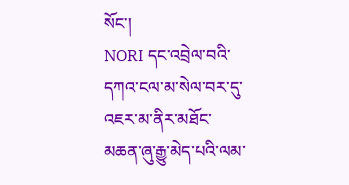སོང་།
NORI དང་འབྲེལ་བའི་དཀའ་ངལ་མ་སེལ་བར་དུ་འཇར་མ་ནིར་མཐོང་མཆན་ཞུ་རྒྱུ་མེད་པའི་ལམ་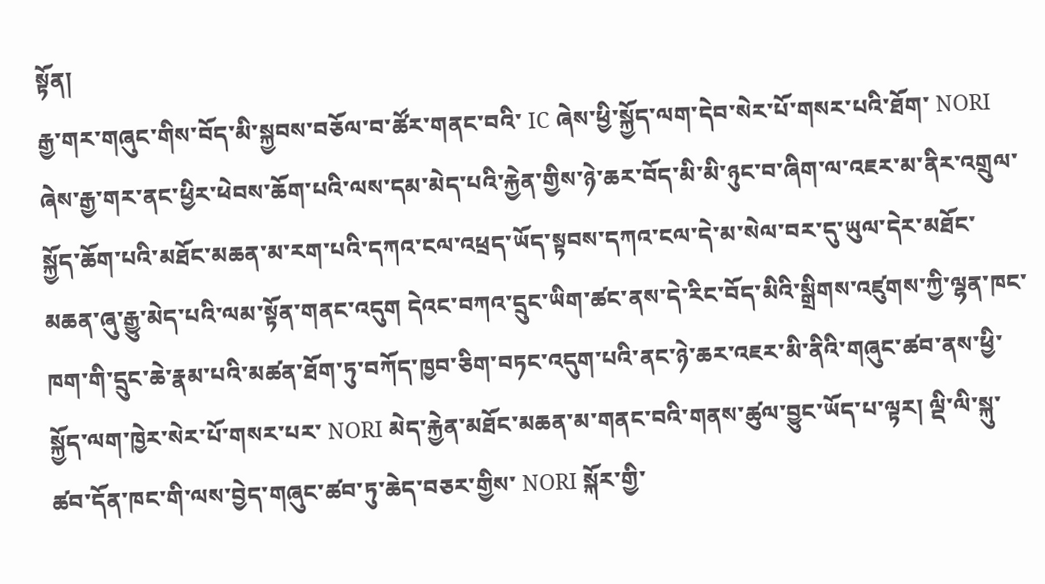སྟོན།
རྒྱ་གར་གཞུང་གིས་བོད་མི་སྐྱབས་བཅོལ་བ་ཚོར་གནང་བའི་ IC ཞེས་ཕྱི་སྐྱོད་ལག་དེབ་སེར་པོ་གསར་པའི་ཐོག་ NORI ཞེས་རྒྱ་གར་ནང་ཕྱིར་ཕེབས་ཆོག་པའི་ལས་དམ་མེད་པའི་རྐྱེན་གྱིས་ཉེ་ཆར་བོད་མི་མི་ཉུང་བ་ཞིག་ལ་འཇར་མ་ནིར་འགྲུལ་སྐྱོད་ཆོག་པའི་མཐོང་མཆན་མ་རག་པའི་དཀའ་ངལ་འཕྲད་ཡོད་སྟབས་དཀའ་ངལ་དེ་མ་སེལ་བར་དུ་ཡུལ་དེར་མཐོང་མཆན་ཞུ་རྒྱུ་མེད་པའི་ལམ་སྟོན་གནང་འདུག དེའང་བཀའ་དྲུང་ཡིག་ཚང་ནས་དེ་རིང་བོད་མིའི་སྒྲིགས་འཛུགས་ཀྱི་ལྷན་ཁང་ཁག་གི་དྲུང་ཆེ་རྣམ་པའི་མཚན་ཐོག་ཏུ་བཀོད་ཁྱབ་ཅིག་བཏང་འདུག་པའི་ནང་ཉེ་ཆར་འཇར་མི་ནིའི་གཞུང་ཚབ་ནས་ཕྱི་སྐྱོད་ལག་ཁྱེར་སེར་པོ་གསར་པར་ NORI མེད་རྐྱེན་མཐོང་མཆན་མ་གནང་བའི་གནས་ཚུལ་བྱུང་ཡོད་པ་ལྟར། ལྡི་ལི་སྐུ་ཚབ་དོན་ཁང་གི་ལས་བྱེད་གཞུང་ཚབ་ཏུ་ཆེད་བཅར་གྱིས་ NORI སྐོར་གྱི་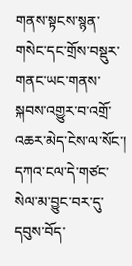གནས་སྟངས་སྙན་གསེང་དང་གྲོས་བསྡུར་གནང་ཡང་གནས་སྐབས་འགྱུར་བ་འགྲོ་འཆར་མེད་ངེས་ལ་སོང་། དཀའ་ངལ་དེ་གཙང་སེལ་མ་བྱུང་བར་དུ་དབུས་བོད་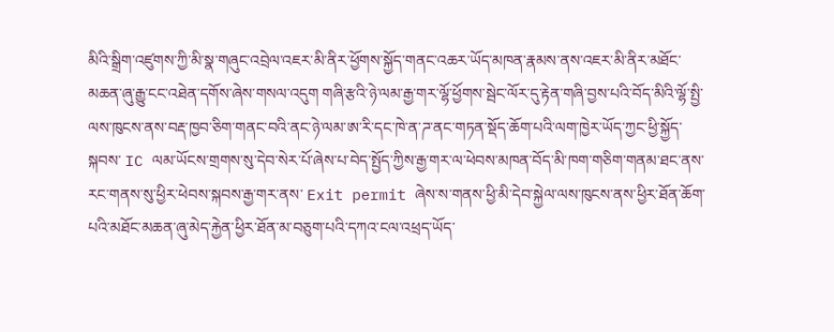མིའི་སྒྲིག་འཛུགས་ཀྱི་མི་སྣ་གཞུང་འབྲེལ་འཇར་མི་ནིར་ཕྱོགས་སྐྱོད་གནང་འཆར་ཡོད་མཁན་རྣམས་ནས་འཇར་མི་ནིར་མཐོང་མཆན་ཞུ་རྒྱུ་ངང་འཐེན་དགོས་ཞེས་གསལ་འདུག གཞི་རྩའི་ཉེ་ལམ་རྒྱ་གར་ལྷོ་ཕྱོགས་སྦེང་ལོར་དུ་རྟེན་གཞི་བྱས་པའི་བོད་མིའི་ལྷོ་སྤྱི་ལས་ཁུངས་ནས་བརྡ་ཁྱབ་ཅིག་གནང་བའི་ནང་ཉེ་ལམ་ཨ་རི་དང་ཁེ་ན་ཌ་ནང་གཏན་སྡོད་ཆོག་པའི་ལག་ཁྱེར་ཡོད་ཀྱང་ཕྱི་སྐྱོད་སྐབས་ IC ལམ་ཡོངས་གྲགས་སུ་དེབ་སེར་པོ་ཞེས་པ་བེད་སྤྱོད་ཀྱིས་རྒྱ་གར་ལ་ཕེབས་མཁན་བོད་མི་ཁག་གཅིག་གནམ་ཐང་ནས་རང་གནས་སུ་ཕྱིར་ཕེབས་སྐབས་རྒྱ་གར་ནས་ Exit permit ཞེས་ས་གནས་ཕྱི་མི་དེབ་སྐྱེལ་ལས་ཁུངས་ནས་ཕྱིར་ཐོན་ཆོག་པའི་མཐོང་མཆན་ཞུ་མེད་རྐྱེན་ཕྱིར་ཐོན་མ་བཅུག་པའི་དཀའ་ངལ་འཕྲད་ཡོད་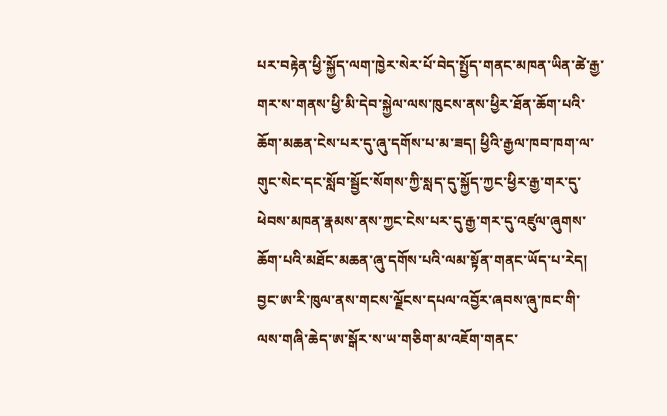པར་བརྟེན་ཕྱི་སྐྱོད་ལག་ཁྱེར་སེར་པོ་བེད་སྤྱོད་གནང་མཁན་ཡིན་ཚེ་རྒྱ་གར་ས་གནས་ཕྱི་མི་དེབ་སྐྱེལ་ལས་ཁུངས་ནས་ཕྱིར་ཐོན་ཆོག་པའི་ཆོག་མཆན་ངེས་པར་དུ་ཞུ་དགོས་པ་མ་ཟད། ཕྱིའི་རྒྱལ་ཁབ་ཁག་ལ་གུང་སེང་དང་སློབ་སྦྱོང་སོགས་ཀྱི་སླད་དུ་སྐྱོད་ཀྱང་ཕྱིར་རྒྱ་གར་དུ་ཕེབས་མཁན་རྣམས་ནས་ཀྱང་ངེས་པར་དུ་རྒྱ་གར་དུ་འཛུལ་ཞུགས་ཆོག་པའི་མཐོང་མཆན་ཞུ་དགོས་པའི་ལམ་སྟོན་གནང་ཡོད་པ་རེད།
བྱང་ཨ་རི་ཁུལ་ནས་གངས་ལྗོངས་དཔལ་འབྱོར་ཞབས་ཞུ་ཁང་གི་ལས་གཞི་ཆེད་ཨ་སྒོར་ས་ཡ་གཅིག་མ་འཇོག་གནང་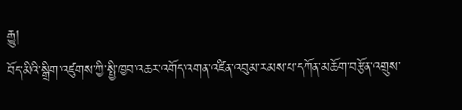རྒྱུ།
བོད་མིའི་སྒྲིག་འཛུགས་ཀྱི་སྤྱི་ཁྱབ་འཆར་འགོད་འགན་འཛིན་འབུམ་རམས་པ་དཀོན་མཆོག་བརྩོན་འགྲུས་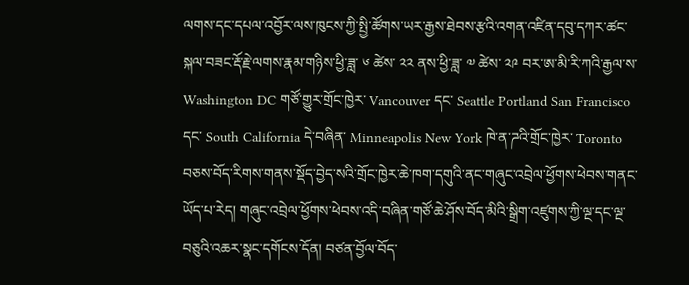ལགས་དང་དཔལ་འབྱོར་ལས་ཁུངས་ཀྱི་སྤྱི་ཚོགས་ཡར་རྒྱས་ཐེབས་རྩའི་འགན་འཛིན་དབུ་དཀར་ཚང་སྐལ་བཟང་རྡོ་རྗེ་ལགས་རྣམ་གཉིས་ཕྱི་ཟླ་ ༦ ཚེས་ ༢༢ ནས་ཕྱི་ཟླ་ ༧ ཚེས་ ༢༩ བར་ཨ་མི་རི་ཀའི་རྒྱལ་ས་ Washington DC གཙོ་གྱུར་གྲོང་ཁྱེར་ Vancouver དང་ Seattle Portland San Francisco དང་ South California དེ་བཞིན་ Minneapolis New York ཁེ་ན་ཌའི་གྲོང་ཁྱེར་ Toronto བཅས་བོད་རིགས་གནས་སྡོད་བྱེད་སའི་གྲོང་ཁྱེར་ཆེ་ཁག་དགུའི་ནང་གཞུང་འབྲེལ་ཕྱོགས་ཕེབས་གནང་ཡོད་པ་རེད། གཞུང་འབྲེལ་ཕྱོགས་ཕེབས་འདི་བཞིན་གཙོ་ཆེ་ཤོས་བོད་མིའི་སྒྲིག་འཛུགས་ཀྱི་ལྔ་དང་ལྔ་བཅུའི་འཆར་སྣང་དགོངས་དོན། བཙན་བྱོལ་བོད་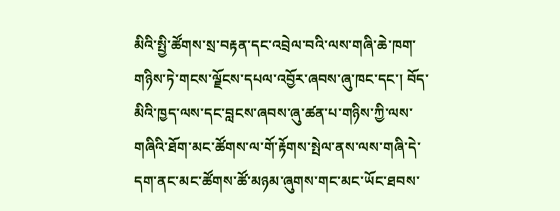མིའི་སྤྱི་ཚོགས་སྲ་བརྟན་དང་འབྲེལ་བའི་ལས་གཞི་ཆེ་ཁག་གཉིས་ཏེ་གངས་ལྗོངས་དཔལ་འབྱོར་ཞབས་ཞུ་ཁང་དང་། བོད་མིའི་ཁྱད་ལས་དང་བླངས་ཞབས་ཞུ་ཚན་པ་གཉིས་ཀྱི་ལས་གཞིའི་ཐོག་མང་ཚོགས་ལ་གོ་རྟོགས་སྤེལ་ནས་ལས་གཞི་དེ་དག་ནང་མང་ཚོགས་ཚོ་མཉམ་ཞུགས་གང་མང་ཡོང་ཐབས་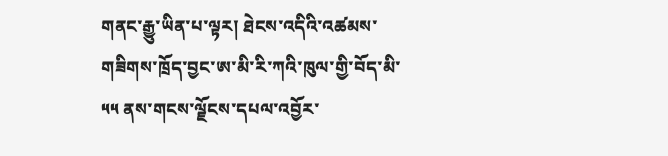གནང་རྒྱུ་ཡིན་པ་ལྟར། ཐེངས་འདིའི་འཚམས་གཟིགས་ཁྲོད་བྱང་ཨ་མི་རི་ཀའི་ཁུལ་གྱི་བོད་མི་ ༥༥ ནས་གངས་ལྗོངས་དཔལ་འབྱོར་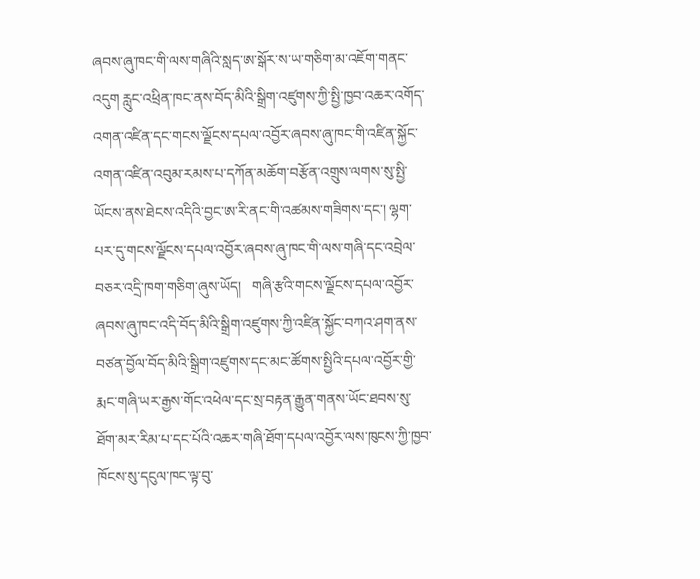ཞབས་ཞུ་ཁང་གི་ལས་གཞིའི་སླད་ཨ་སྒོར་ས་ཡ་གཅིག་མ་འཇོག་གནང་འདུག རླུང་འཕྲིན་ཁང་ནས་བོད་མིའི་སྒྲིག་འཛུགས་ཀྱི་སྤྱི་ཁྱབ་འཆར་འགོད་འགན་འཛིན་དང་གངས་ལྗོངས་དཔལ་འབྱོར་ཞབས་ཞུ་ཁང་གི་འཛིན་སྐྱོང་འགན་འཛིན་འབུམ་རམས་པ་དཀོན་མཆོག་བརྩོན་འགྲུས་ལགས་སུ་སྤྱི་ཡོངས་ནས་ཐེངས་འདིའི་བྱང་ཨ་རི་ནང་གི་འཚམས་གཟིགས་དང་། ལྷག་པར་དུ་གངས་ལྗོངས་དཔལ་འབྱོར་ཞབས་ཞུ་ཁང་གི་ལས་གཞི་དང་འབྲེལ་བཅར་འདྲི་ཁག་གཅིག་ཞུས་ཡོད།   གཞི་རྩའི་གངས་ལྗོངས་དཔལ་འབྱོར་ཞབས་ཞུ་ཁང་འདི་བོད་མིའི་སྒྲིག་འཛུགས་ཀྱི་འཛིན་སྐྱོང་བཀའ་ཤག་ནས་བཙན་བྱོལ་བོད་མིའི་སྒྲིག་འཛུགས་དང་མང་ཚོགས་སྤྱིའི་དཔལ་འབྱོར་གྱི་རྨང་གཞི་ཡར་རྒྱས་གོང་འཕེལ་དང་སྲ་བརྟན་རྒྱུན་གནས་ཡོང་ཐབས་སུ་ཐོག་མར་རིམ་པ་དང་པོའི་འཆར་གཞི་ཐོག་དཔལ་འབྱོར་ལས་ཁུངས་ཀྱི་ཁྱབ་ཁོངས་སུ་དངུལ་ཁང་ལྟ་བུ་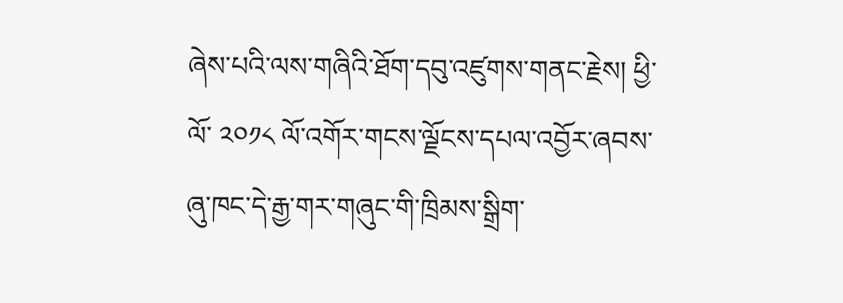ཞེས་པའི་ལས་གཞིའི་ཐོག་དབུ་འཛུགས་གནང་རྗེས། ཕྱི་ལོ་ ༢༠༡༨ ལོ་འགོར་གངས་ལྗོངས་དཔལ་འབྱོར་ཞབས་ཞུ་ཁང་དེ་རྒྱ་གར་གཞུང་གི་ཁྲིམས་སྒྲིག་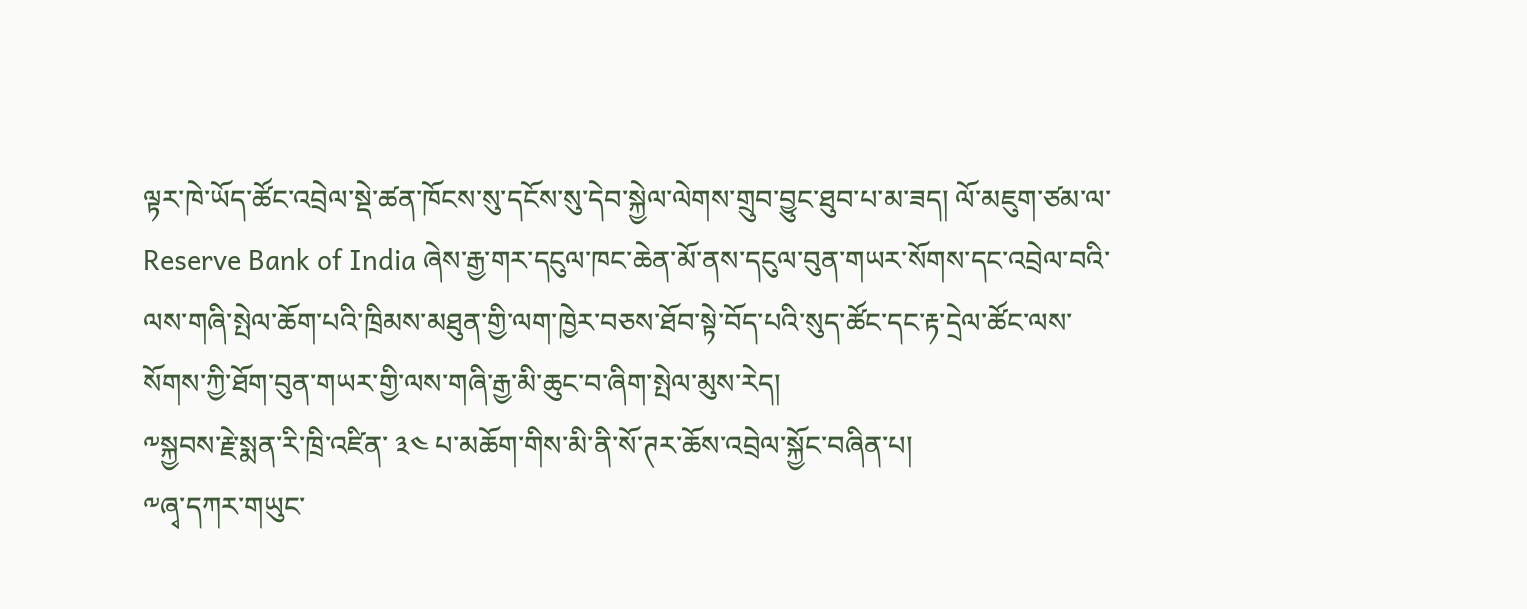ལྟར་ཁེ་ཡོད་ཚོང་འབྲེལ་སྡེ་ཚན་ཁོངས་སུ་དངོས་སུ་དེབ་སྐྱེལ་ལེགས་གྲུབ་བྱུང་ཐུབ་པ་མ་ཟད། ལོ་མཇུག་ཙམ་ལ་ Reserve Bank of India ཞེས་རྒྱ་གར་དངུལ་ཁང་ཆེན་མོ་ནས་དངུལ་བུན་གཡར་སོགས་དང་འབྲེལ་བའི་ལས་གཞི་སྤེལ་ཆོག་པའི་ཁྲིམས་མཐུན་གྱི་ལག་ཁྱེར་བཅས་ཐོབ་སྟེ་བོད་པའི་སུད་ཚོང་དང་རྟ་དྲེལ་ཚོང་ལས་སོགས་ཀྱི་ཐོག་བུན་གཡར་གྱི་ལས་གཞི་རྒྱ་མི་ཆུང་བ་ཞིག་སྤེལ་མུས་རེད།
༸སྐྱབས་རྗེ་སྨན་རི་ཁྲི་འཛིན་ ༣༤ པ་མཆོག་གིས་མི་ནི་སོ་ཊར་ཆོས་འབྲེལ་སྐྱོང་བཞིན་པ།
༸ཞྭ་དཀར་གཡུང་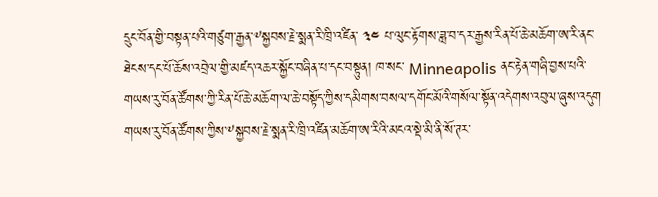དྲུང་བོན་གྱི་བསྟན་པའི་གཙུག་རྒྱན་༸སྐྱབས་རྗེ་སྨན་རི་ཁྲི་འཛིན་ ༣༤ པ་ལུང་རྟོགས་ཟླ་བ་དར་རྒྱས་རིན་པོ་ཆེ་མཆོག་ཨ་རི་ནང་ཐེངས་དང་པོ་ཆོས་འབྲེལ་གྱི་མཛད་འཆར་སྐྱོང་བཞིན་པ་དང་བསྟུན། ཁ་སང་ Minneapolis ནང་རྟེན་གཞི་བྱས་པའི་གཡས་རུ་བོན་ཚོགས་ཀྱི་རིན་པོ་ཆེ་མཆོག་ལ་ཆེ་བསྟོད་ཀྱིས་དམིགས་བསལ་དགོང་མོའི་གསོལ་སྟོན་འདེགས་འབུལ་ཞུས་འདུག གཡས་རུ་བོན་ཚོགས་ཀྱིས་༸སྐྱབས་རྗེ་སྨན་རི་ཁྲི་འཛིན་མཆོག་ཨ་རིའི་མངའ་སྡེ་མི་ནི་སོ་ཊར་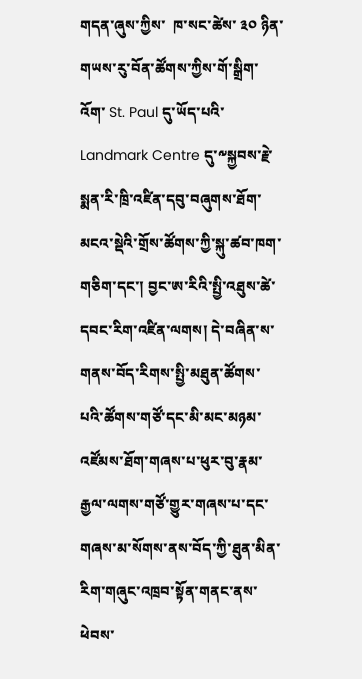གདན་ཞུས་ཀྱིས་  ཁ་སང་ཚེས་ ༣༠ ཉིན་གཡས་རུ་བོན་ཚོགས་ཀྱིས་གོ་སྒྲིག་འོག་ St. Paul དུ་ཡོད་པའི་ Landmark Centre དུ་༸སྐྱབས་རྗེ་སྨན་རི་ཁྲི་འཛིན་དབུ་བཞུགས་ཐོག་མངའ་སྡེའི་གྲོས་ཚོགས་ཀྱི་སྐུ་ཚབ་ཁག་གཅིག་དང་། བྱང་ཨ་རིའི་སྤྱི་འཐུས་ཚེ་དབང་རིག་འཛིན་ལགས། དེ་བཞིན་ས་གནས་བོད་རིགས་སྤྱི་མཐུན་ཚོགས་པའི་ཚོགས་གཙོ་དང་མི་མང་མཉམ་འཛོམས་ཐོག་གཞས་པ་ཕུར་བུ་རྣམ་རྒྱལ་ལགས་གཙོ་གྱུར་གཞས་པ་དང་གཞས་མ་སོགས་ནས་བོད་ཀྱི་ཐུན་མིན་རིག་གཞུང་འཁྲབ་སྟོན་གནང་ནས་ཕེབས་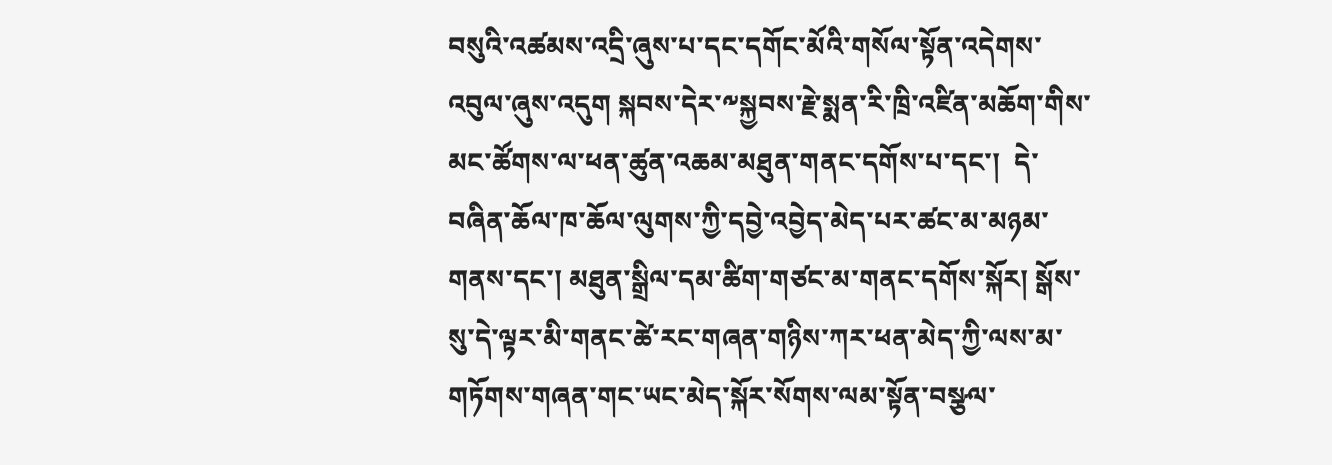བསུའི་འཚམས་འདྲི་ཞུས་པ་དང་དགོང་མོའི་གསོལ་སྟོན་འདེགས་འབུལ་ཞུས་འདུག སྐབས་དེར་༸སྐྱབས་རྗེ་སྨན་རི་ཁྲི་འཛིན་མཆོག་གིས་མང་ཚོགས་ལ་ཕན་ཚུན་འཆམ་མཐུན་གནང་དགོས་པ་དང་།  དེ་བཞིན་ཆོལ་ཁ་ཆོལ་ལུགས་ཀྱི་དབྱེ་འབྱེད་མེད་པར་ཚང་མ་མཉམ་གནས་དང་། མཐུན་སྒྲིལ་དམ་ཚིག་གཙང་མ་གནང་དགོས་སྐོར། སྒོས་སུ་དེ་ལྟར་མི་གནང་ཚེ་རང་གཞན་གཉིས་ཀར་ཕན་མེད་ཀྱི་ལས་མ་གཏོགས་གཞན་གང་ཡང་མེད་སྐོར་སོགས་ལམ་སྟོན་བསྩལ་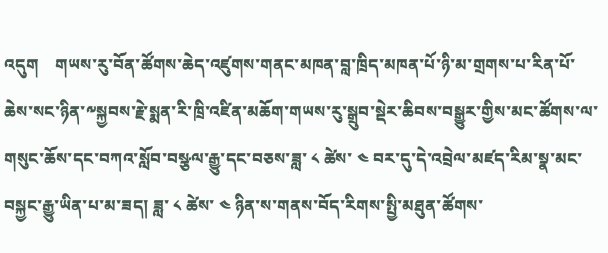འདུག    གཡས་རུ་བོན་ཚོགས་ཆེད་འཛུགས་གནང་མཁན་བླ་ཁྲིད་མཁན་པོ་ཉི་མ་གྲགས་པ་རིན་པོ་ཆེས་སང་ཉིན་༸སྐྱབས་རྗེ་སྨན་རི་ཁྲི་འཛིན་མཆོག་གཡས་རུ་སྒྲུབ་སྡེར་ཆིབས་བསྒྱུར་གྱིས་མང་ཚོགས་ལ་གསུང་ཆོས་དང་བཀའ་སློབ་བསྩལ་རྒྱུ་དང་བཅས་ཟླ་ ༨ ཚེས་ ༤ བར་དུ་དེ་འབྲེལ་མཛད་རིམ་སྣ་མང་བསྐྱང་རྒྱུ་ཡིན་པ་མ་ཟད། ཟླ་ ༨ ཚེས་ ༤ ཉིན་ས་གནས་བོད་རིགས་སྤྱི་མཐུན་ཚོགས་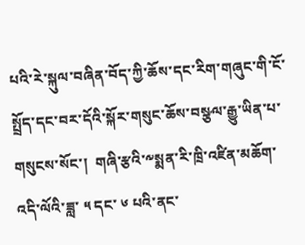པའི་རེ་སྐུལ་བཞིན་བོད་ཀྱི་ཆོས་དང་རིག་གཞུང་གི་ངོ་སྤྲོད་དང་བར་དོའི་སྐོར་གསུང་ཆོས་བསྩལ་རྒྱུ་ཡིན་པ་གསུངས་སོང་།  གཞི་རྩའི་༸སྨན་རི་ཁྲི་འཛིན་མཆོག་འདི་ལོའི་ཟླ་ ༥ དང་ ༦ པའི་ནང་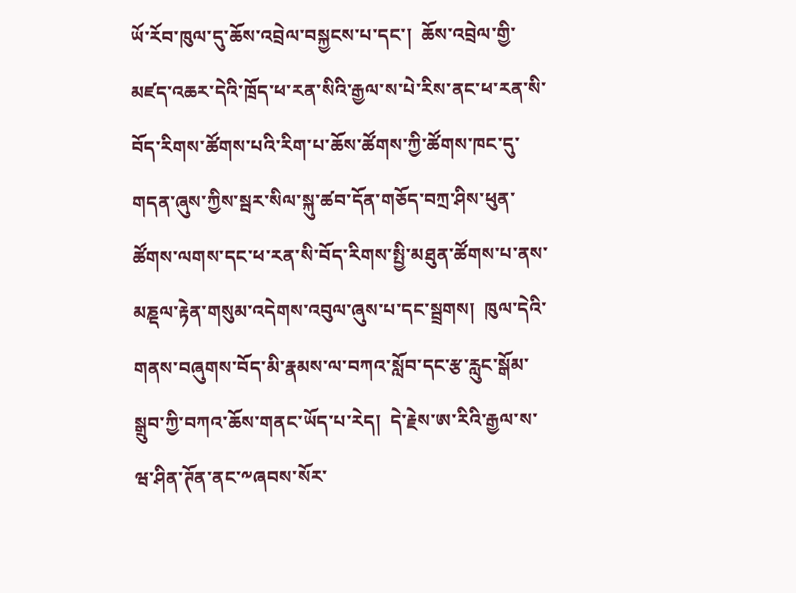ཡོ་རོབ་ཁུལ་དུ་ཆོས་འབྲེལ་བསྐྱངས་པ་དང་།  ཆོས་འབྲེལ་གྱི་མཛད་འཆར་དེའི་ཁྲོད་ཕ་རན་སིའི་རྒྱལ་ས་པེ་རིས་ནང་ཕ་རན་སི་བོད་རིགས་ཚོགས་པའི་རིག་པ་ཆོས་ཚོགས་ཀྱི་ཚོགས་ཁང་དུ་གདན་ཞུས་ཀྱིས་སྦར་སིལ་སྐུ་ཚབ་དོན་གཅོད་བཀྲ་ཤིས་ཕུན་ཚོགས་ལགས་དང་ཕ་རན་སི་བོད་རིགས་སྤྱི་མཐུན་ཚོགས་པ་ནས་མཎྡལ་རྟེན་གསུམ་འདེགས་འབུལ་ཞུས་པ་དང་སྦྲགས།  ཁུལ་དེའི་གནས་བཞུགས་བོད་མི་རྣམས་ལ་བཀའ་སློབ་དང་རྩ་རླུང་སྒོམ་སྒྲུབ་ཀྱི་བཀའ་ཆོས་གནང་ཡོད་པ་རེད།  དེ་རྗེས་ཨ་རིའི་རྒྱལ་ས་ཝ་ཤིན་ཊོན་ནང་༸ཞབས་སོར་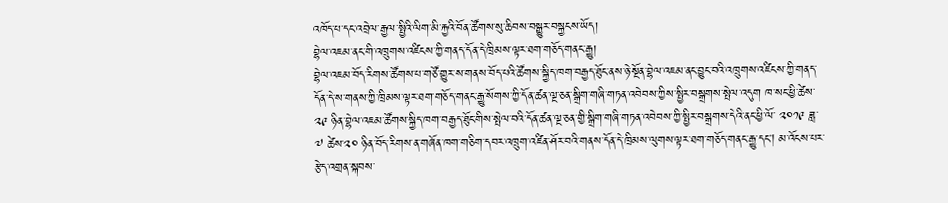འཁོད་པ་དང་འབྲེལ་རྒྱལ་སྤྱིའི་ལིག་མི་རྐྱའི་བོན་ཚོགས་སུ་ཆིབས་བསྒྱུར་བསྐྱངས་ཡོད།
བྷེལ་འཇམ་ནང་གི་འཁྲུགས་འཛིངས་ཀྱི་གནད་དོན་དེ་ཁྲིམས་ལྟར་ཐག་གཅོད་གནང་རྒྱུ།
བྷེལ་འཇམ་བོད་རིགས་ཚོགས་པ་གཙོ་གྱུར་ས་གནས་བོད་པའི་ཚོགས་སྐྱིད་ཁག་བརྒྱད་ཐོུང་ནས་ཉེ་སྔོན་བྷེལ་འཇམ་ནང་བྱུང་བའི་འཁྲུགས་འཛིངས་ཀྱི་གནད་དོན་དེ་ས་གནས་ཀྱི་ཁྲིམས་ལྟར་ཐག་གཅོད་གནང་རྒྱུ་སོགས་ཀྱི་དོན་ཚན་ལྔ་ཅན་སྒྲིག་གཞི་གཏན་འབེབས་ཀྱིས་སྤྱིར་བསྒྲགས་སྤེལ་འདུག ཁ་སང་ཕྱི་ཚེས་ ༢༩ ཉིན་བྷེལ་འཇམ་ཚོགས་སྐྱིད་ཁག་བརྒྱད་ཐོུང་གིས་སྤེལ་བའི་དོན་ཚན་ལྔ་ཅན་གྱི་སྒྲིག་གཞི་གཏན་འབེབས་ཀྱི་སྤྱིར་བསྒྲགས་དེའི་ནང་ཕྱི་ལོ་ ༢༠༡༩ ཟླ་ ༧ ཚེས་༢༠ ཉིན་བོད་རིགས་ན་གཞོན་ཁག་གཅིག་དབར་འཁྲུག་འཛིན་ཤོར་བའི་གནས་དོན་དེ་ཁྲིམས་ལུགས་ལྟར་ཐག་གཅོད་གནང་རྒྱུ་དང། མ་འོངས་པར་རྩེད་འགྲན་སྐབས་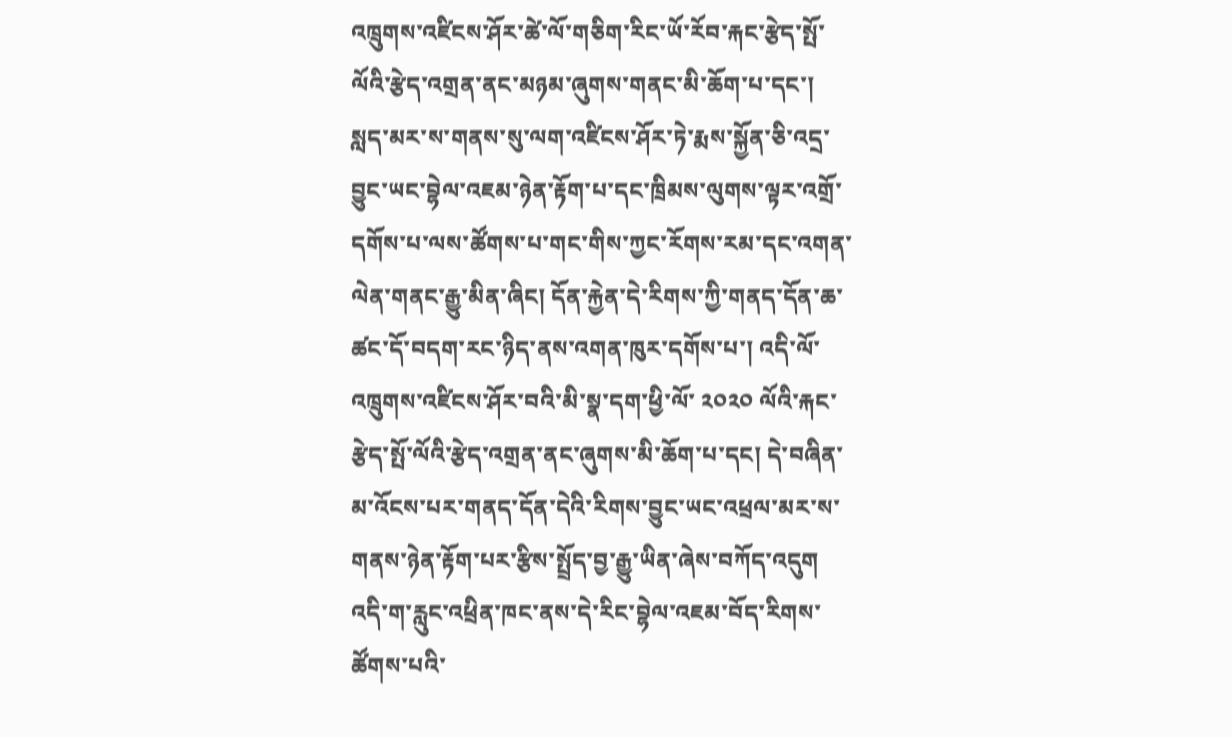འཁྲུགས་འཛིངས་ཤོར་ཚེ་ལོ་གཅིག་རིང་ཡོ་རོབ་རྐང་རྩེད་སྤོ་ལོའི་རྩེད་འགྲན་ནང་མཉམ་ཞུགས་གནང་མི་ཆོག་པ་དང་། སླད་མར་ས་གནས་སུ་ལག་འཛིངས་ཤོར་ཏེ་རྨས་སྐྱོན་ཅི་འདྲ་བྱུང་ཡང་བྷེལ་འཇམ་ཉེན་རྟོག་པ་དང་ཁྲིམས་ལུགས་ལྟར་འགྲོ་དགོས་པ་ལས་ཚོགས་པ་གང་གིས་ཀྱང་རོགས་རམ་དང་འགན་ལེན་གནང་རྒྱུ་མིན་ཞིང། དོན་རྐྱེན་དེ་རིགས་ཀྱི་གནད་དོན་ཆ་ཚང་དོ་བདག་རང་ཉིད་ནས་འགན་ཁུར་དགོས་པ་། འདི་ལོ་འཁྲུགས་འཛིངས་ཤོར་བའི་མི་སྣ་དག་ཕྱི་ལོ་ ༢༠༢༠ ལོའི་རྐང་རྩེད་སྤོ་ལོའི་རྩེད་འགྲན་ནང་ཞུགས་མི་ཆོག་པ་དང། དེ་བཞིན་མ་འོངས་པར་གནད་དོན་དེའི་རིགས་བྱུང་ཡང་འཕྲལ་མར་ས་གནས་ཉེན་རྟོག་པར་རྩིས་སྤྲོད་བྱ་རྒྱུ་ཡིན་ཞེས་བཀོད་འདུག འདི་ག་རླུང་འཕྲིན་ཁང་ནས་དེ་རིང་བྷེལ་འཇམ་བོད་རིགས་ཚོགས་པའི་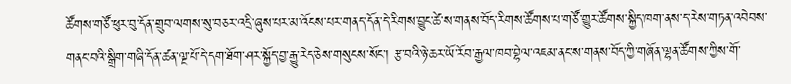ཚོགས་གཙོ་ཕུར་བུ་དོན་གྲུབ་ལགས་སུ་བཅར་འདྲི་ཞུས་པར་མ་འོངས་པར་གནད་དོན་དེ་རིགས་བྱུང་ཚེ་ས་གནས་བོད་རིགས་ཚོགས་པ་གཙོ་གྱུར་ཚོགས་སྐྱིད་ཁག་ནས་ད་རེས་གཏན་འབེབས་གནང་བའི་སྒྲིག་གཞི་དོན་ཚན་ལྔ་པོ་དེ་དག་ཐོག་ཤར་སྐྱོད་བྱ་རྒྱུ་རེད་ཅེས་གསུངས་སོང་། རྩ་བའི་ཉེ་ཆར་ཡོ་རོབ་རྒྱལ་ཁབ་བྷེལ་འཇམ་ནང་ས་གནས་བོད་ཀྱི་གཞོན་ལྷན་ཚོགས་ཀྱིས་གོ་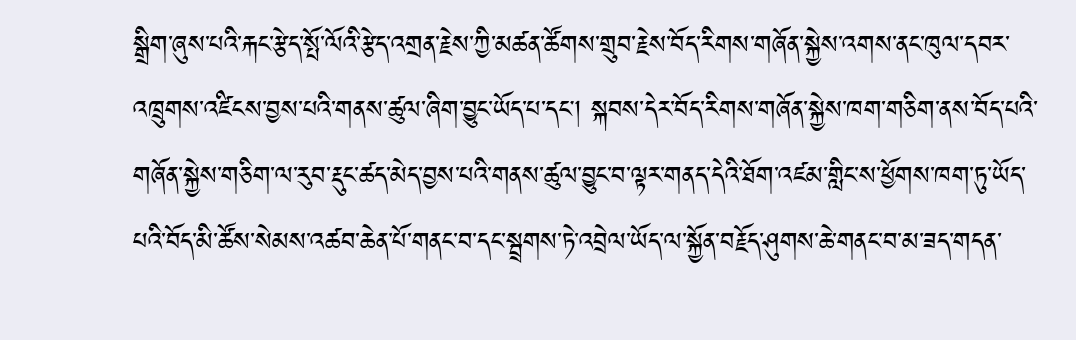སྒྲིག་ཞུས་པའི་རྐང་རྩེད་སྤོ་ལོའི་རྩེད་འགྲན་རྗེས་ཀྱི་མཚན་ཚོགས་གྲུབ་རྗེས་བོད་རིགས་གཞོན་སྐྱེས་འགས་ནང་ཁུལ་དབར་འཁྲུགས་འཛིངས་བྱས་པའི་གནས་ཚུལ་ཞིག་བྱུང་ཡོད་པ་དང། སྐབས་དེར་བོད་རིགས་གཞོན་སྐྱེས་ཁག་གཅིག་ནས་བོད་པའི་གཞོན་སྐྱེས་གཅིག་ལ་རུབ་རྡུང་ཚད་མེད་བྱས་པའི་གནས་ཚུལ་བྱུང་བ་ལྟར་གནད་དེའི་ཐོག་འཛམ་གླིང་ས་ཕྱོགས་ཁག་ཏུ་ཡོད་པའི་བོད་མི་ཚོས་སེམས་འཚབ་ཆེན་པོ་གནང་བ་དང་སྦྲགས་ཏེ་འབྲེལ་ཡོད་ལ་སྐྱོན་བརྗོད་ཤུགས་ཆེ་གནང་བ་མ་ཟད་གདན་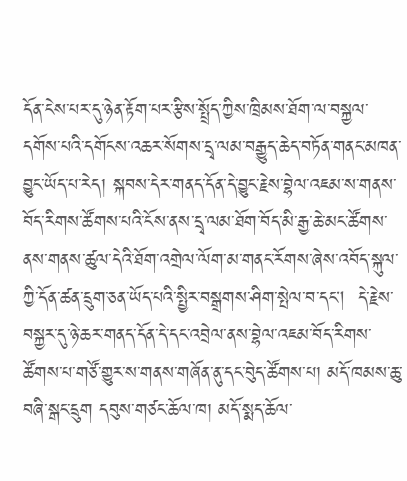དོན་ངེས་པར་དུ་ཉེན་རྟོག་པར་རྩིས་སྤྲོད་ཀྱིས་ཁྲིམས་ཐོག་ལ་བསྐྱལ་དགོས་པའི་དགོངས་འཆར་སོགས་དྲྭ་ལམ་བརྒྱུད་ཆེད་བཏོན་གནང་མཁན་བྱུང་ཡོད་པ་རེད། སྐབས་དེར་གནད་དོན་དེ་བྱུང་རྗེས་བྷེལ་འཇམ་ས་གནས་བོད་རིགས་ཚོགས་པའི་ངོས་ནས་དྲྭ་ལམ་ཐོག་བོད་མི་རྒྱ་ཆེ་མང་ཚོགས་ནས་གནས་ཚུལ་དེའི་ཐོག་འགྲེལ་ལོག་མ་གནང་རོགས་ཞེས་འབོད་སྐུལ་ཀྱི་དོན་ཚན་དྲུག་ཅན་ཡོད་པའི་སྤྱིར་བསྒྲགས་ཤིག་སྤེལ་བ་དང།  དེ་རྗེས་བསྐྱར་དུ་ཉེ་ཆར་གནད་དོན་དེ་དང་འབྲེལ་ནས་བྷེལ་འཇམ་བོད་རིགས་ཚོགས་པ་གཙོ་གྱུར་ས་གནས་གཞོན་ནུ་དང་བེུད་ཚོགས་པ། མདོ་ཁམས་ཆུ་བཞི་སྒང་དྲུག དབུས་གཙང་ཆོལ་ཁ། མདོ་སྨད་ཆོལ་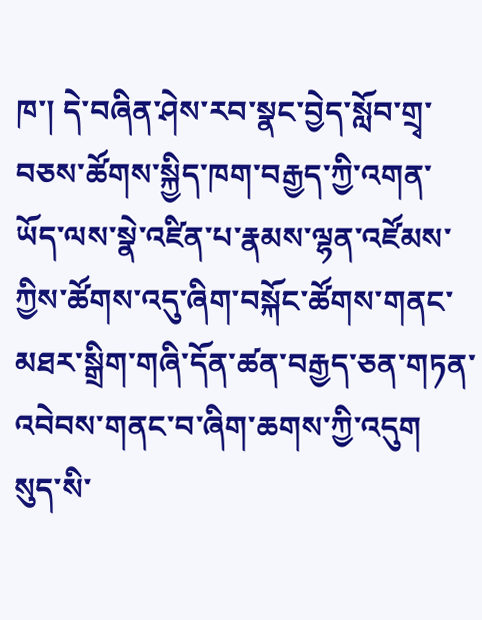ཁ་། དེ་བཞིན་ཤེས་རབ་སྣང་བྱེད་སློབ་གྲྭ་བཅས་ཚོགས་སྐྱིད་ཁག་བརྒྱད་ཀྱི་འགན་ཡོད་ལས་སྣེ་འཛིན་པ་རྣམས་ལྷན་འཛོམས་ཀྱིས་ཚོགས་འདུ་ཞིག་བསྐོང་ཚོགས་གནང་མཐར་སྒྲིག་གཞི་དོན་ཚན་བརྒྱད་ཅན་གཏན་འབེབས་གནང་བ་ཞིག་ཆགས་ཀྱི་འདུག
སུད་སི་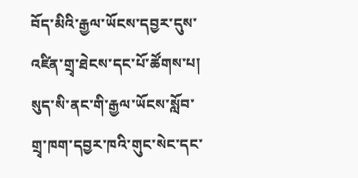བོད་མིའི་རྒྱལ་ཡོངས་དབྱར་དུས་འཛིན་གྲྭ་ཐེངས་དང་པོ་ཚོགས་པ།
སུད་སི་ནང་གི་རྒྱལ་ཡོངས་སློབ་གྲྭ་ཁག་དབྱར་ཁའི་གུང་སེང་དང་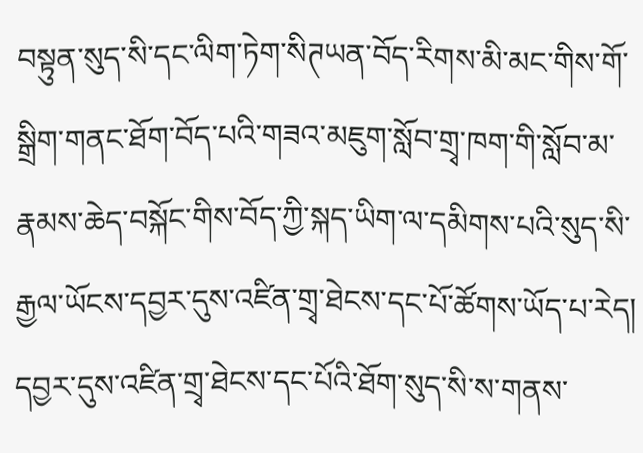བསྟུན་སུད་སི་དང་ལིག་ཏེག་སིཊཡན་བོད་རིགས་མི་མང་གིས་གོ་སྒྲིག་གནང་ཐོག་བོད་པའི་གཟའ་མཇུག་སློབ་གྲྭ་ཁག་གི་སློབ་མ་རྣམས་ཆེད་བསྐོང་གིས་བོད་ཀྱི་སྐད་ཡིག་ལ་དམིགས་པའི་སུད་སི་རྒྱལ་ཡོངས་དབྱར་དུས་འཛིན་གྲྭ་ཐེངས་དང་པོ་ཚོགས་ཡོད་པ་རེད། དབྱར་དུས་འཛིན་གྲྭ་ཐེངས་དང་པོའི་ཐོག་སུད་སི་ས་གནས་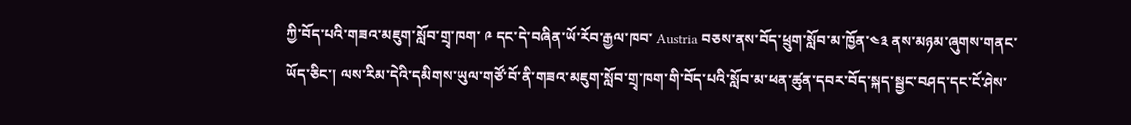ཀྱི་བོད་པའི་གཟའ་མཇུག་སློབ་གྲྭ་ཁག་ ༩ དང་དེ་བཞིན་ཡོ་རོབ་རྒྱལ་ཁབ་ Austria བཅས་ནས་བོད་ཕྲུག་སློབ་མ་ཁྱོན་༤༣ ནས་མཉམ་ཞུགས་གནང་ཡོད་ཅིང་། ལས་རིམ་དེའི་དམིགས་ཡུལ་གཙོ་བོ་ནི་གཟའ་མཇུག་སློབ་གྲྭ་ཁག་གི་བོད་པའི་སློབ་མ་ཕན་ཚུན་དབར་བོད་སྐད་སྦྱང་བཤད་དང་ངོ་ཤེས་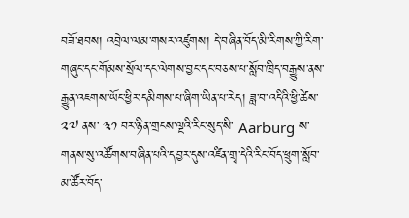བཟོ་ཐབས། འབྲེལ་ལམ་གསར་འཛུགས། དེ་བཞིན་བོད་མི་རིགས་ཀྱི་རིག་གཞུང་དང་གོམས་སྲོལ་དང་ལེགས་བྱང་དང་བཅས་པ་སློབ་ཁྲིད་བརྒྱུས་ནས་རྒྱུན་འཇགས་ཡོང་ཕྱིར་དམིགས་པ་ཞིག་ཡིན་པ་རེད། ཟླ་བ་འདིའི་ཕྱི་ཚེས་ ༢༧ ནས་ ༣༡ བར་ཉིན་གྲངས་ལྔའི་རིང་སུད་སི་ Aarburg ས་གནས་སུ་འཚོགས་བཞིན་པའི་དབྱར་དུས་འཛིན་གྲྭ་དེའི་རིང་བོད་ཕྲུག་སློབ་མ་ཚོར་བོད་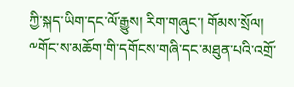ཀྱི་སྐད་ཡིག་དང་ལོ་རྒྱུས། རིག་གཞུང་། གོམས་སྲོལ། ༸གོང་ས་མཆོག་གི་དགོངས་གཞི་དང་མཐུན་པའི་འགྲོ་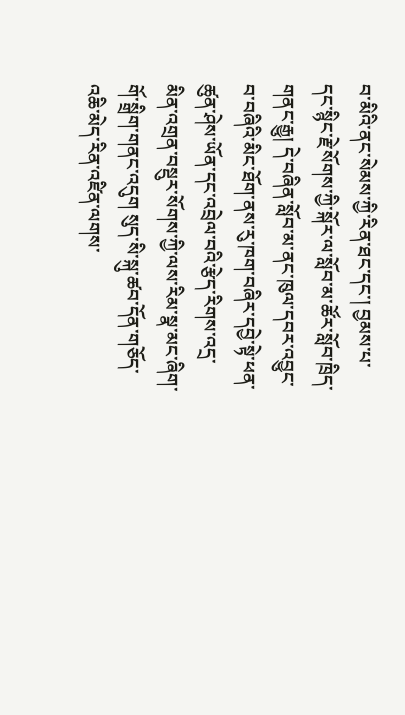བ་མིའི་ནང་སེམས་ཀྱི་རིན་ཐང་དང་། བྱམས་པ་དང་སྙིང་རྗེ་སོགས་ཀྱི་སྐོར་ལ་སློབ་མ་ཚོར་སློབ་ཁྲིད་གནང་རྒྱུ། དེ་བཞིན་སློབ་མ་ནང་ཁུལ་དབར་འབྱུང་བ་བཞིའི་མིང་ཐོག་ནས་རུ་ཁག་བཞིར་དབྱེ་སྟེ་ཕན་ཚུན་ཤེས་ཡོན་དང་འབྲེལ་བའི་རྩེད་རིགས་འདྲ་མིན་འགྲན་བསྡུར་སོགས་ཀྱི་ལས་རིམ་སྣ་མང་ཞིག་གོ་སྒྲིག་གནང་འདུག སུད་སི་སྐུ་ཚབ་དོན་གཅོད་འཆི་མེད་རིན་འཛིན་ལགས་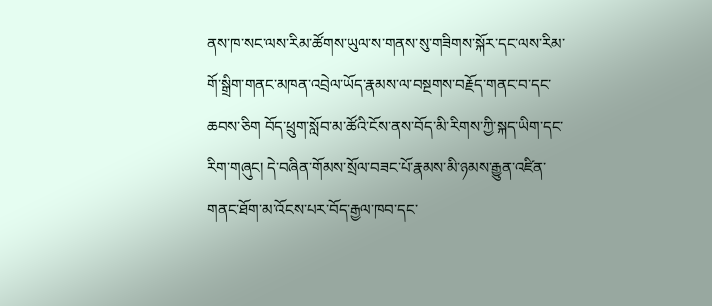ནས་ཁ་སང་ལས་རིམ་ཚོགས་ཡུལ་ས་གནས་སུ་གཟིགས་སྐོར་དང་ལས་རིམ་གོ་སྒྲིག་གནང་མཁན་འབྲེལ་ཡོད་རྣམས་ལ་བསྔགས་བརྗོད་གནང་བ་དང་ཆབས་ཅིག བོད་ཕྲུག་སློབ་མ་ཚོའི་ངོས་ནས་བོད་མི་རིགས་ཀྱི་སྐད་ཡིག་དང་རིག་གཞུང། དེ་བཞིན་གོམས་སྲོལ་བཟང་པོ་རྣམས་མི་ཉམས་རྒྱུན་འཛིན་གནང་ཐོག་མ་འོངས་པར་བོད་རྒྱལ་ཁབ་དང་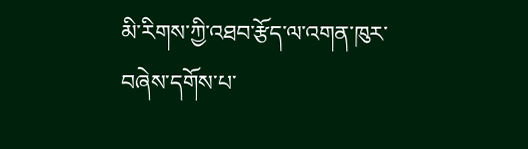མི་རིགས་ཀྱི་འཐབ་རྩོད་ལ་འགན་ཁུར་བཞེས་དགོས་པ་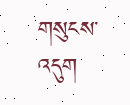གསུངས་འདུག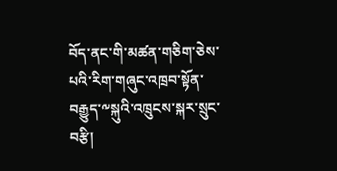བོད་ནང་གི་མཚན་གཅིག་ཅེས་པའི་རིག་གཞུང་འཁྲབ་སྟོན་བརྒྱུད་༸སྐུའི་འཁྲུངས་སྐར་སྲུང་བརྩི།